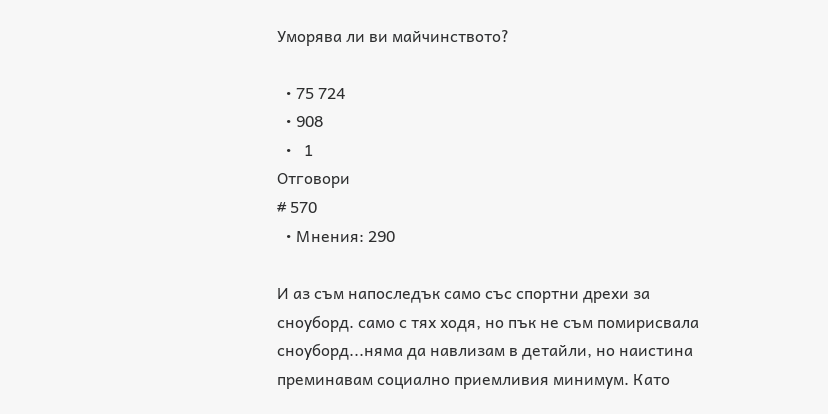Уморява ли ви майчинството?

  • 75 724
  • 908
  •   1
Отговори
# 570
  • Мнения: 290

И аз съм напоследък само със спортни дрехи за сноуборд. само с тях ходя, но пък не съм помирисвала сноуборд...няма да навлизам в детайли, но наистина преминавам социално приемливия минимум. Като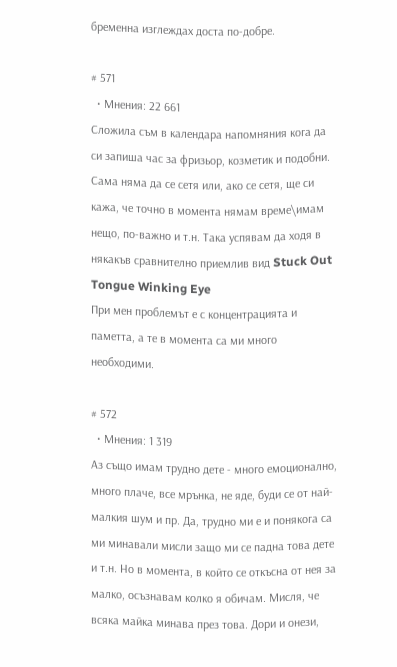бременна изглеждах доста по-добре.

# 571
  • Мнения: 22 661
Сложила съм в календара напомняния кога да си запиша час за фризьор, козметик и подобни. Сама няма да се сетя или, ако се сетя, ще си кажа, че точно в момента нямам време\имам нещо, по-важно и т.н. Така успявам да ходя в някакъв сравнително приемлив вид Stuck Out Tongue Winking Eye
При мен проблемът е с концентрацията и паметта, а те в момента са ми много необходими.

# 572
  • Мнения: 1 319
Аз също имам трудно дете - много емоционално, много плаче, все мрънка, не яде, буди се от най-малкия шум и пр. Да, трудно ми е и понякога са ми минавали мисли защо ми се падна това дете и т.н. Но в момента, в който се откъсна от нея за малко, осъзнавам колко я обичам. Мисля, че всяка майка минава през това. Дори и онези,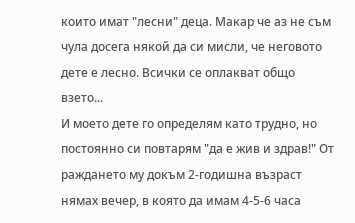които имат "лесни" деца. Макар че аз не съм чула досега някой да си мисли, че неговото дете е лесно. Всички се оплакват общо взето...
И моето дете го определям като трудно, но постоянно си повтарям "да е жив и здрав!" От раждането му докъм 2-годишна възраст нямах вечер, в която да имам 4-5-6 часа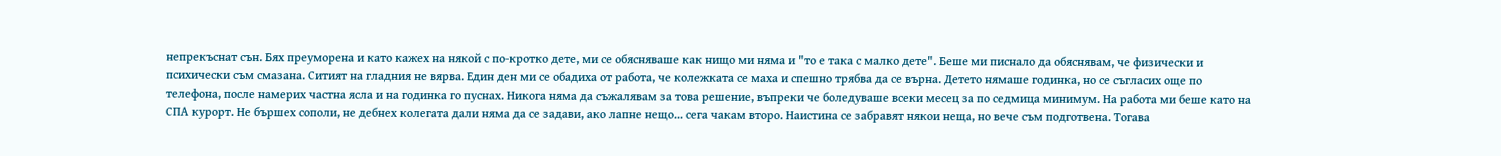непрекъснат сън. Бях преуморена и като кажех на някой с по-кротко дете, ми се обясняваше как нищо ми няма и "то е така с малко дете". Беше ми писнало да обяснявам, че физически и психически съм смазана. Ситият на гладния не вярва. Един ден ми се обадиха от работа, че колежката се маха и спешно трябва да се върна. Детето нямаше годинка, но се съгласих още по телефона, после намерих частна ясла и на годинка го пуснах. Никога няма да съжалявам за това решение, въпреки че боледуваше всеки месец за по седмица минимум. На работа ми беше като на СПА курорт. Не бършех сополи, не дебнех колегата дали няма да се задави, ако лапне нещо... сега чакам второ. Наистина се забравят някои неща, но вече съм подготвена. Тогава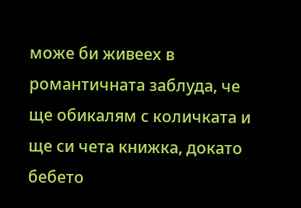може би живеех в романтичната заблуда, че ще обикалям с количката и ще си чета книжка, докато бебето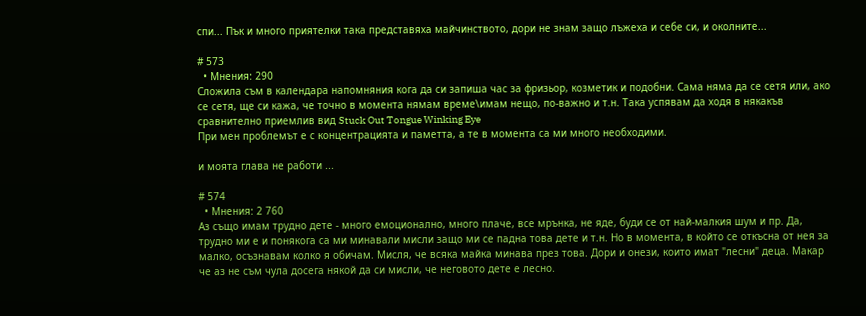спи... Пък и много приятелки така представяха майчинството, дори не знам защо лъжеха и себе си, и околните...

# 573
  • Мнения: 290
Сложила съм в календара напомняния кога да си запиша час за фризьор, козметик и подобни. Сама няма да се сетя или, ако се сетя, ще си кажа, че точно в момента нямам време\имам нещо, по-важно и т.н. Така успявам да ходя в някакъв сравнително приемлив вид Stuck Out Tongue Winking Eye
При мен проблемът е с концентрацията и паметта, а те в момента са ми много необходими.

и моята глава не работи ...

# 574
  • Мнения: 2 760
Аз също имам трудно дете - много емоционално, много плаче, все мрънка, не яде, буди се от най-малкия шум и пр. Да, трудно ми е и понякога са ми минавали мисли защо ми се падна това дете и т.н. Но в момента, в който се откъсна от нея за малко, осъзнавам колко я обичам. Мисля, че всяка майка минава през това. Дори и онези, които имат "лесни" деца. Макар че аз не съм чула досега някой да си мисли, че неговото дете е лесно.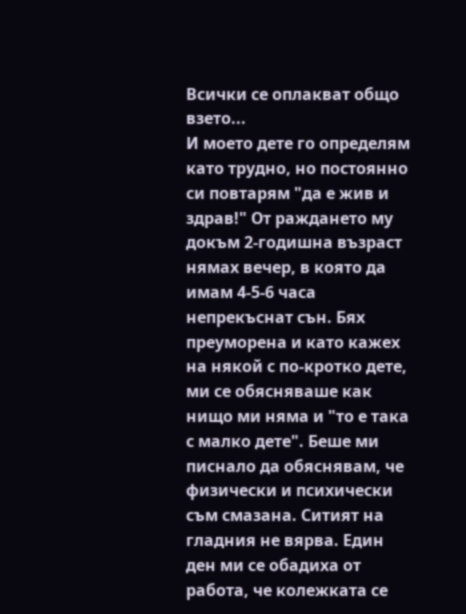Всички се оплакват общо взето...
И моето дете го определям като трудно, но постоянно си повтарям "да е жив и здрав!" От раждането му докъм 2-годишна възраст нямах вечер, в която да имам 4-5-6 часа непрекъснат сън. Бях преуморена и като кажех на някой с по-кротко дете, ми се обясняваше как нищо ми няма и "то е така с малко дете". Беше ми писнало да обяснявам, че физически и психически съм смазана. Ситият на гладния не вярва. Един ден ми се обадиха от работа, че колежката се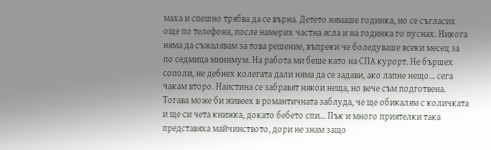маха и спешно трябва да се върна. Детето нямаше годинка, но се съгласих още по телефона, после намерих частна ясла и на годинка го пуснах. Никога няма да съжалявам за това решение, въпреки че боледуваше всеки месец за по седмица минимум. На работа ми беше като на СПА курорт. Не бършех сополи, не дебнех колегата дали няма да се задави, ако лапне нещо... сега чакам второ. Наистина се забравят някои неща, но вече съм подготвена. Тогава може би живеех в романтичната заблуда, че ще обикалям с количката и ще си чета книжка, докато бебето спи... Пък и много приятелки така представяха майчинството, дори не знам защо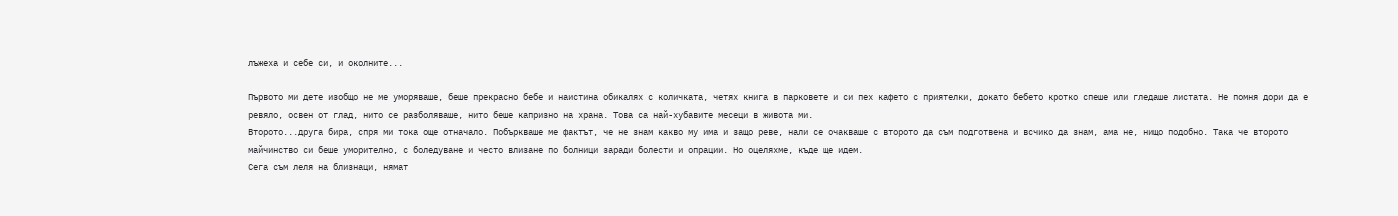лъжеха и себе си, и околните...

Първото ми дете изобщо не ме уморяваше, беше прекрасно бебе и наистина обикалях с количката, четях книга в парковете и си пех кафето с приятелки, докато бебето кротко спеше или гледаше листата. Не помня дори да е ревяло, освен от глад, нито се разболяваше, нито беше капризно на храна. Това са най-хубавите месеци в живота ми.
Второто...друга бира, спря ми тока още отначало. Побъркваше ме фактът, че не знам какво му има и защо реве, нали се очакваше с второто да съм подготвена и всчико да знам, ама не, нищо подобно. Така че второто майчинство си беше уморително, с боледуване и често влизане по болници заради болести и опрации. Но оцеляхме, къде ще идем.
Сега съм леля на близнаци, нямат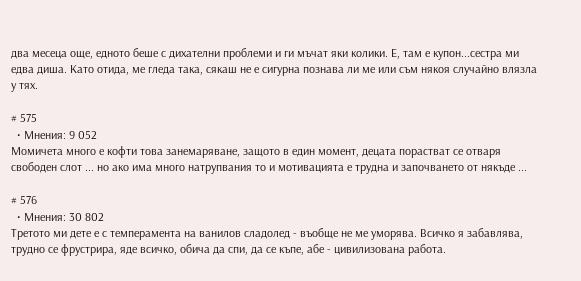два месеца още, едното беше с дихателни проблеми и ги мъчат яки колики. Е, там е купон...сестра ми едва диша. Като отида, ме гледа така, сякаш не е сигурна познава ли ме или съм някоя случайно влязла у тях.

# 575
  • Мнения: 9 052
Момичета много е кофти това занемаряване, защото в един момент, децата порастват се отваря свободен слот ... но ако има много натрупвания то и мотивацията е трудна и започването от някъде ...

# 576
  • Мнения: 30 802
Третото ми дете е с темперамента на ванилов сладолед - въобще не ме уморява. Всичко я забавлява, трудно се фрустрира, яде всичко, обича да спи, да се къпе, абе - цивилизована работа.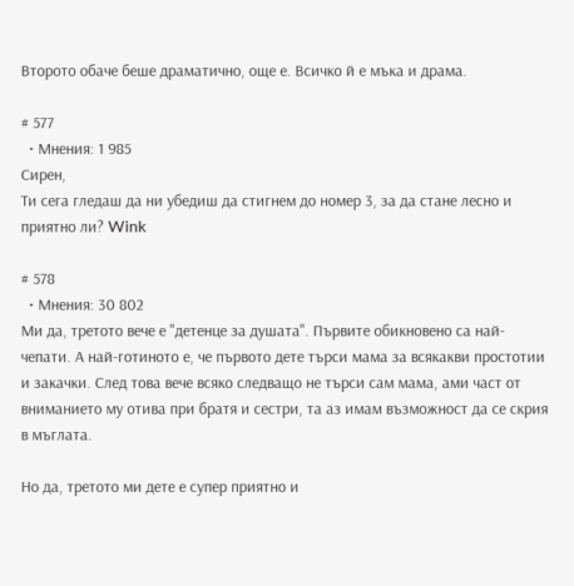Второто обаче беше драматично, още е. Всичко й е мъка и драма.

# 577
  • Мнения: 1 985
Сирен,
Ти сега гледаш да ни убедиш да стигнем до номер 3, за да стане лесно и приятно ли? Wink

# 578
  • Мнения: 30 802
Ми да, третото вече е "детенце за душата". Първите обикновено са най-чепати. А най-готиното е, че първото дете търси мама за всякакви простотии и закачки. След това вече всяко следващо не търси сам мама, ами част от вниманието му отива при братя и сестри, та аз имам възможност да се скрия в мъглата.

Но да, третото ми дете е супер приятно и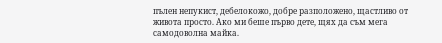пълен непукист, дебелокожо, добре разположено, щастливо от живота просто. Ако ми беше първо дете, щях да съм мега самодоволна майка.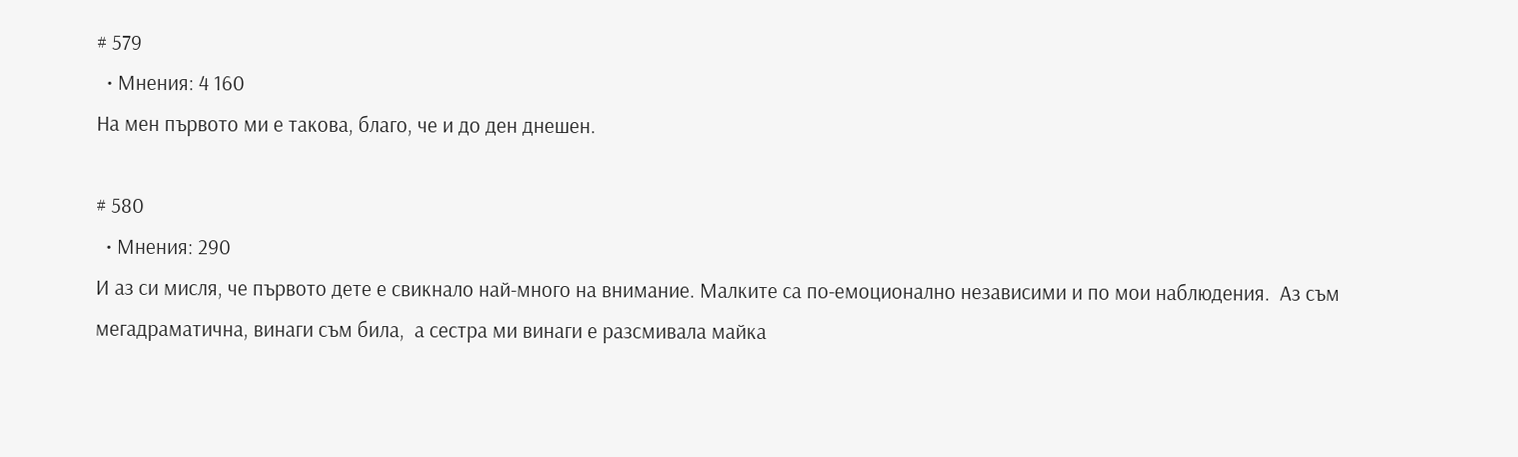# 579
  • Мнения: 4 160
На мен първото ми е такова, благо, че и до ден днешен.

# 580
  • Мнения: 290
И аз си мисля, че първото дете е свикнало най-много на внимание. Малките са по-емоционално независими и по мои наблюдения.  Аз съм мегадраматична, винаги съм била,  а сестра ми винаги е разсмивала майка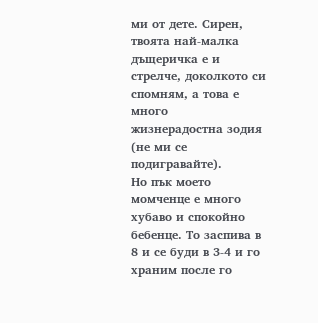ми от дете. Сирен, твоята най-малка дъщеричка е и стрелче, доколкото си спомням, а това е много  жизнерадостна зодия (не ми се подигравайте).
Но пък моето момченце е много хубаво и спокойно бебенце. То заспива в 8 и се буди в 3-4 и го храним после го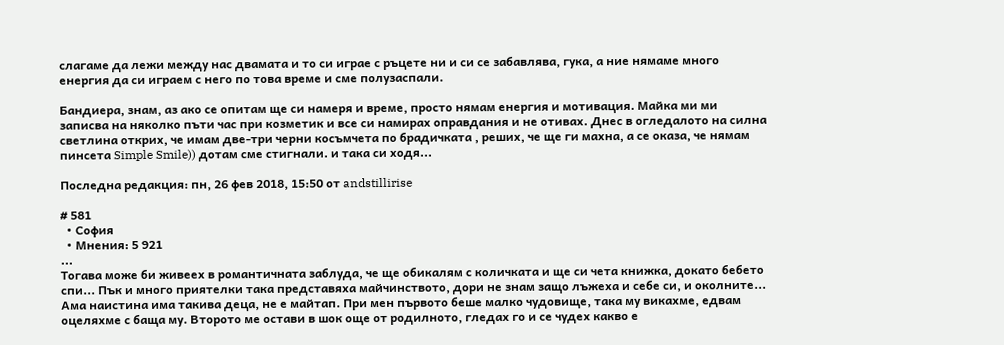слагаме да лежи между нас двамата и то си играе с ръцете ни и си се забавлява, гука, а ние нямаме много енергия да си играем с него по това време и сме полузаспали.

Бандиера, знам, аз ако се опитам ще си намеря и време, просто нямам енергия и мотивация. Майка ми ми записва на няколко пъти час при козметик и все си намирах оправдания и не отивах. Днес в огледалото на силна светлина открих, че имам две-три черни косъмчета по брадичката , реших, че ще ги махна, а се оказа, че нямам пинсета Simple Smile)) дотам сме стигнали. и така си ходя...

Последна редакция: пн, 26 фев 2018, 15:50 от andstillirise

# 581
  • София
  • Мнения: 5 921
...
Тогава може би живеех в романтичната заблуда, че ще обикалям с количката и ще си чета книжка, докато бебето спи... Пък и много приятелки така представяха майчинството, дори не знам защо лъжеха и себе си, и околните...
Ама наистина има такива деца, не е майтап. При мен първото беше малко чудовище, така му викахме, едвам оцеляхме с баща му. Второто ме остави в шок още от родилното, гледах го и се чудех какво е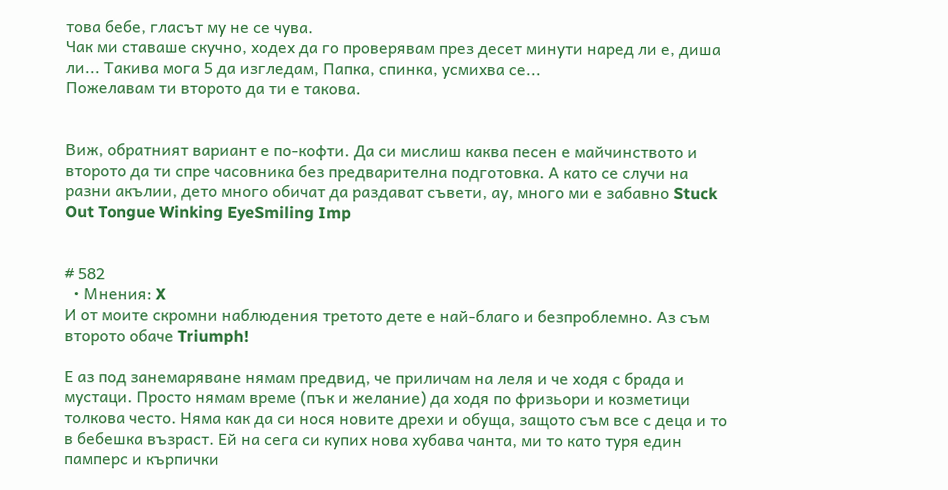това бебе, гласът му не се чува.
Чак ми ставаше скучно, ходех да го проверявам през десет минути наред ли е, диша ли... Такива мога 5 да изгледам, Папка, спинка, усмихва се...
Пожелавам ти второто да ти е такова.


Виж, обратният вариант е по-кофти. Да си мислиш каква песен е майчинството и второто да ти спре часовника без предварителна подготовка. А като се случи на разни акълии, дето много обичат да раздават съвети, ау, много ми е забавно Stuck Out Tongue Winking EyeSmiling Imp


# 582
  • Мнения: X
И от моите скромни наблюдения третото дете е най-благо и безпроблемно. Аз съм второто обаче Triumph!

Е аз под занемаряване нямам предвид, че приличам на леля и че ходя с брада и мустаци. Просто нямам време (пък и желание) да ходя по фризьори и козметици толкова често. Няма как да си нося новите дрехи и обуща, защото съм все с деца и то в бебешка възраст. Ей на сега си купих нова хубава чанта, ми то като туря един памперс и кърпички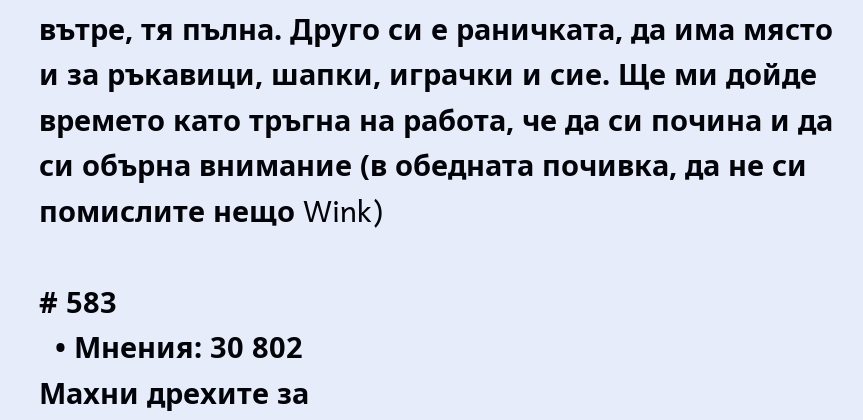вътре, тя пълна. Друго си е раничката, да има място и за ръкавици, шапки, играчки и сие. Ще ми дойде времето като тръгна на работа, че да си почина и да си обърна внимание (в обедната почивка, да не си помислите нещо Wink)

# 583
  • Мнения: 30 802
Махни дрехите за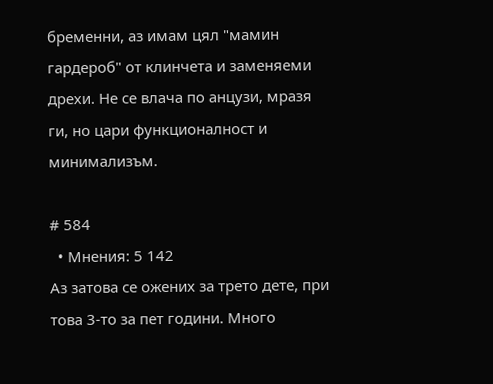бременни, аз имам цял "мамин гардероб" от клинчета и заменяеми дрехи. Не се влача по анцузи, мразя ги, но цари функционалност и минимализъм.

# 584
  • Мнения: 5 142
Аз затова се ожених за трето дете, при това 3-то за пет години. Много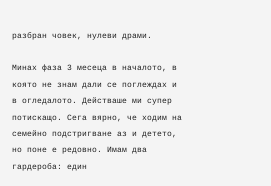разбран човек, нулеви драми.

Минах фаза 3 месеца в началото, в която не знам дали се поглеждах и в огледалото. Действаше ми супер потискащо. Сега вярно, че ходим на семейно подстригване аз и детето, но поне е редовно. Имам два гардероба: един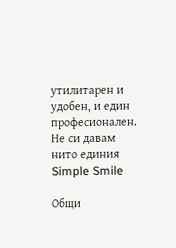утилитарен и удобен, и един професионален. Не си давам нито единия Simple Smile

Общи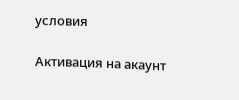условия

Активация на акаунт